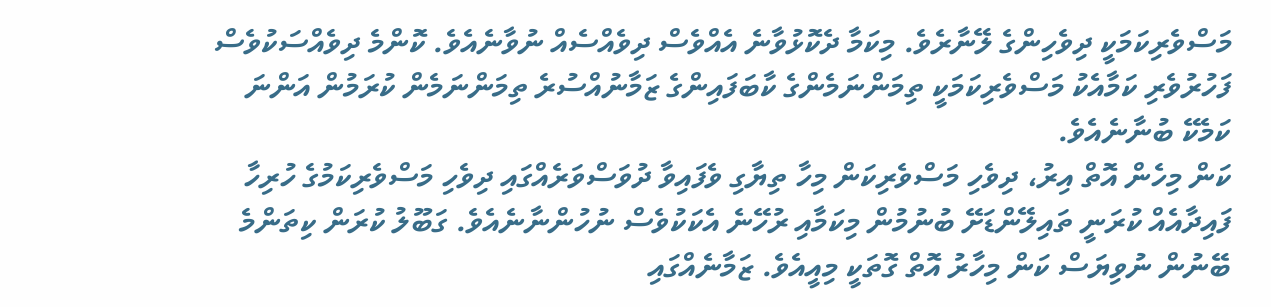މަސްވެރިކަމަކީ ދިވެހިންގެ ލޭނާރެވެ. މިކަމާ ދެކޮޅުވާނެ އެއްވެސް ދިވެއްސެއް ނުވާނެއެވެ. ކޮންމެ ދިވެއްސަކުވެސް ފަހުރުވެރި ކަމާއެކު މަސްވެރިކަމަކީ ތިމަންނަމެންގެ ކާބަފައިންގެ ޒަމާނުއްސުރެ ތިމަންނަމެން ކުރަމުން އަންނަ ކަމެކޭ ބުނާނެއެވެ.
ކަން މިހެން އޮތް އިރު، ދިވެހި މަސްވެރިކަން މިހާ ތިޔާގި ވެފައިވާ ދުވަސްވަރެއްގައި ދިވެހި މަސްވެރިކަމުގެ ހުރިހާ ފައިދާއެއް ކުރަނީ ތައިލޭންޑަށޭ ބުނުމުން މިކަމާއި ރުހޭނެ އެކަކުވެސް ނުހުންނާނެއެވެ. ގަބޫލު ކުރަން ކިތަންމެ ބޭނުން ނުވިޔަސް ކަން މިހާރު އޮތް ގޮތަކީ މިއީއެވެ. ޒަމާނެއްގައި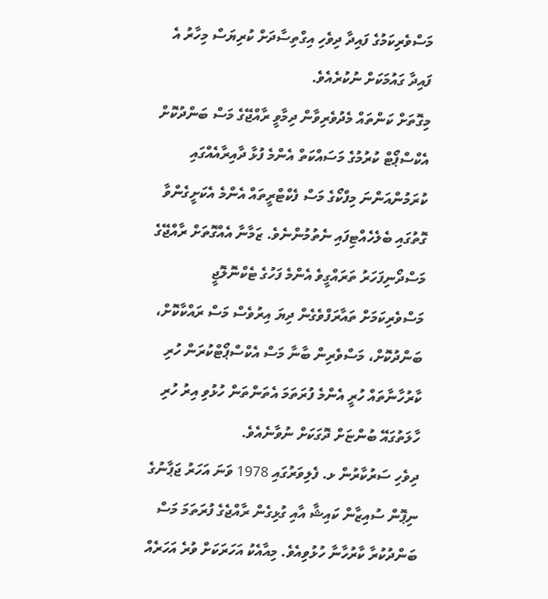މަސްވެރިކަމުގެ ފައިދާ ދިވެހި އިގްތިސާދަށް ކުރިޔަސް މިހާރު އެ ފައިދާ ގައުމަކަށް ނުކުރެއެވެ.
މިގޮތަށް ކަންތައް މެދުވެރިވާން ދިމާވީ ރާއްޖޭގެ މަސް ބަންދުކޮށް އެކްސްޕޯޓް ކުރުމުގެ މަސައްކަތް އެންމެ ފުޅާ ދާއިރާއެއްގައި ކުރަމުންއަންނަ މިފްކޯގެ މަސް ފެކްޓްރީތައް އެންމެ އެކަށީގެންވާ ގޮތުގައި ބެލެހެއްޓިފައި ނެތުމުންނެވެ. ޒަމާނާ އެއްގޮތަށް ރާއްޖޭގެ މަސްދޯނިފަހަރު ތަރައްގީވެ އެންމެ ފަހުގެ ޓެކްނޮލޮޖީ މަސްވެރިކަމަށް ތައާރަފްވެގެން ދިޔަ އިރުވެސް މަސް ރައްކާކޮށް، ބަންދުކޮށް، މަސްވެރިން ބާނާ މަސް އެކްސްޕޯޓްކުރަން ހުރި ކާރުހާނާތައް ހުރީ އެންމެ ފުރަތަމަ އެތަންތަން ހުޅުވި އިރު ހުރި ހާލަތުގައޭ ބުންޏަށް ދޮގަކަށް ނުވާނެއެވެ.
ދިވެހި ސަރުކާރުން ޅ. ފެލިވަރުގައި 1978 ވަނަ އަހަރު ޖަޕާނުގެ ނިޕޮން ސުއިޒާން ކައިޝާ އާއި ގުޅިގެން ރާއްޖެގެ ފުރަތަމަ މަސް ބަންދުކުރާ ކާރުހާނާ ހުޅުވިއެވެ. މިއާއެކު އަހަރަކަށް ވުރެ އަހަރެއް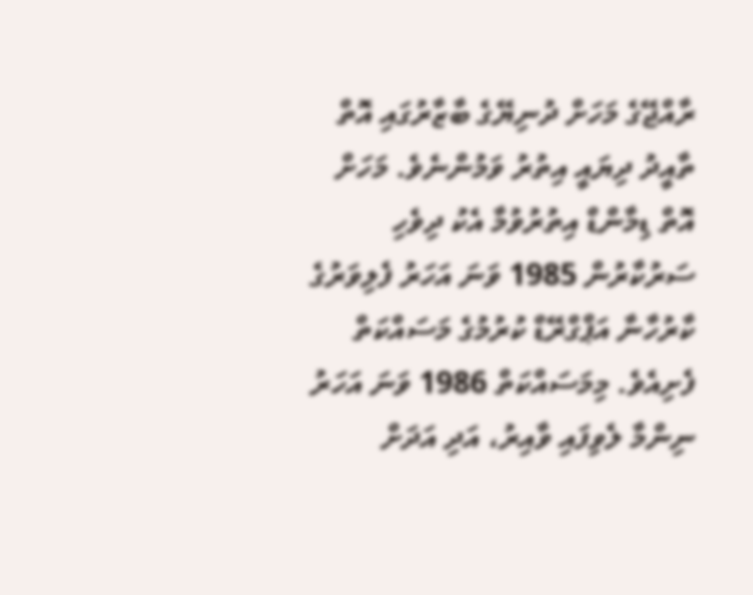ރާއްޖޭގެ މަހަށް ދުނިޔޭގެ ބާޒާރުގައި އޮތް ތާއީދު ދިޔައީ އިތުރު ވަމުންނެވެ. މަހަށް އޮތް ޑިމާންޑް އިތުރުވުމާ އެކު ދިވެހި ސަރުކާރުން 1985 ވަނަ އަހަރު ފެލިވަރުގެ ކާރުހާނާ އަޕްގްރޭޑް ކުރުމުގެ މަސައްކަތް ފެށިއެވެ. މިމަސައްކަތް 1986 ވަނަ އަހަރު ނިންމާ ލެވިފައި ވާއިރު، އަދި އަދަށް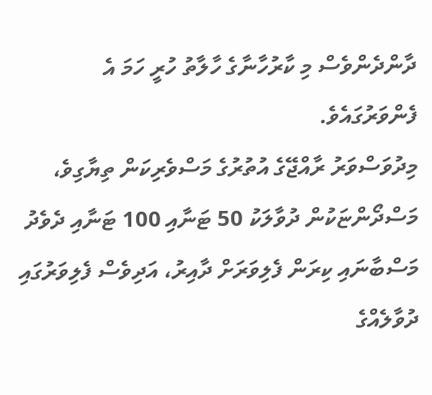ދާންދެންވެސް މި ކާރުހާނާގެ ހާލާތު ހުރީ ހަމަ އެ ފެންވަރުގައެވެ.
މިދުވަސްވަރު ރާއްޖޭގެ އުތުރުގެ މަސްވެރިކަން ތިޔާގިވެ، މަސްދޯންޏަކުން ދުވާލަކު 50 ޓަނާއި 100 ޓަނާއި ދެވެދު މަސްބާނައި ކިރަން ފެލިވަރަށް ދާއިރު، އަދިވެސް ފެލިވަރުގައި ދުވާލެއްގެ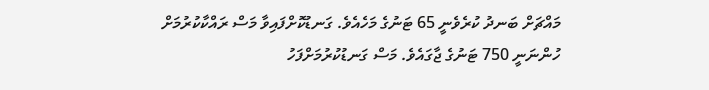މައްޗަށް ބަނދު ކުރެވެނީ 65 ޓަނުގެ މަހެއެވެ. ގަނޑުކޮށްފައިވާ މަސް ރައްކާކުރުމަށް ހުންނަނީ 750 ޓަނުގެ ޖާގައެވެ. މަސް ގަނޑުކުރުމަށްފަހު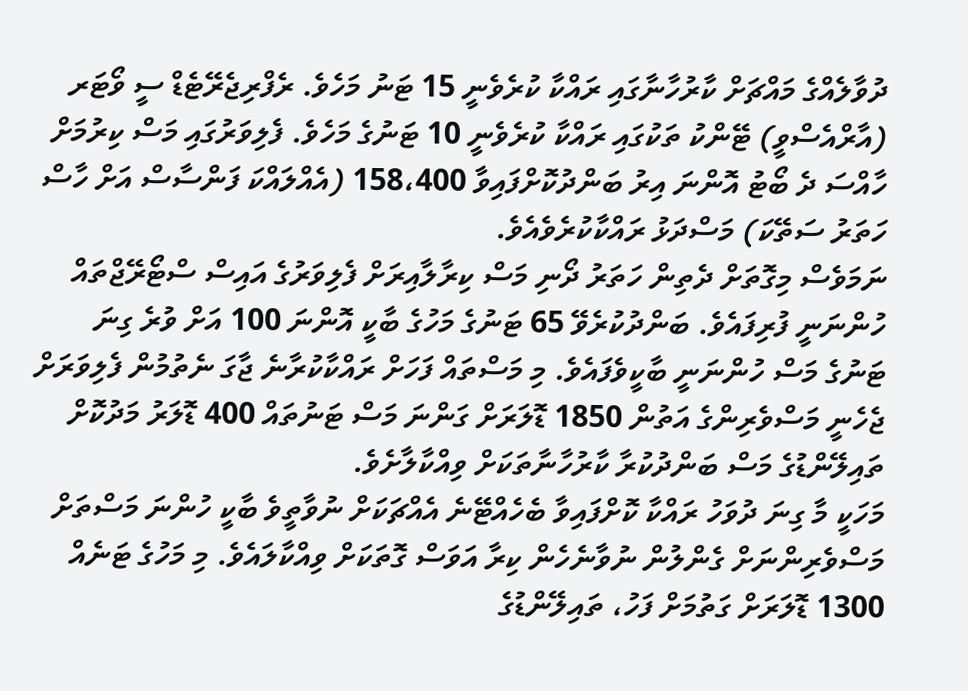ދުވާލެއްގެ މައްޗަށް ކާރުހާނާގައި ރައްކާ ކުރެވެނީ 15 ޓަނު މަހެވެ. ރެފްރިޖެރޭޓެޑް ސީ ވޯޓަރ (އާރްއެސްވީ) ޓޭންކު ތަކުގައި ރައްކާ ކުރެވެނީ 10 ޓަނުގެ މަހެވެ. ފެލިވަރުގައި މަސް ކިރުމަށް ހާއްސަ ދެ ބޯޓު އޮންނަ އިރު ބަންދުކޮށްފައިވާ 158،400 (އެއްލައްކަ ފަންސާސް އަށް ހާސް ހަތަރު ސަތޭކަ) މަސްދަޅު ރައްކާކުރެވެއެވެ.
ނަމަވެސް މިގޮތަށް ދެތިން ހަތަރު ދޯނި މަސް ކިރާލާއިރަށް ފެލިވަރުގެ އައިސް ސްޓޯރޭޖްތައް ހުންނަނީ ފުރިފައެވެ. ބަންދުކުރެވޭ 65 ޓަނުގެ މަހުގެ ބާކީ އޮންނަ 100 އަށް ވުރެ ގިނަ ޓަނުގެ މަސް ހުންނަނީ ބާކީވެފައެވެ. މި މަސްތައް ފަހަށް ރައްކާކުރާނެ ޖާގަ ނެތުމުން ފެލިވަރަށް ޖެހެނީ މަސްވެރިންގެ އަތުން 1850 ޑޮލަރަށް ގަންނަ މަސް ޓަނުތައް 400 ޑޮލަރު މަދުކޮށް ތައިލޭންޑުގެ މަސް ބަންދުކުރާ ކާރުހާނާތަކަށް ވިއްކާލާށެވެ.
މަހަކީ މާ ގިނަ ދުވަހު ރައްކާ ކޮށްފައިވާ ބެހެއްޓޭނެ އެއްޗަކަށް ނުވާތީވެ ބާކީ ހުންނަ މަސްތަށް މަސްވެރިންނަށް ގެންލުން ނުވާނެހެން ކިރާ އަވަސް ގޮތަކަށް ވިއްކާލައެވެ. މި މަހުގެ ޓަނެއް 1300 ޑޮލަރަށް ގަތުމަށް ފަހު، ތައިލޭންޑުގެ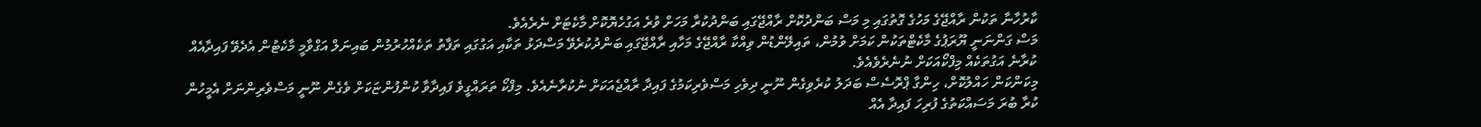ކާރުހާނާ ތަކުން ރާއްޖޭގެ މަހުގެ ގޮތުގައި މި މަސް ބަންދުކޮށް ރާއްޖޭގައި ބަންދުކުރާ މަހަށް ވުރެ އަގުހެޔޮކޮށް މާކެޓަށް ނެރެއެވެ.
މަސް ގަންނަނީ ޔޫރަޕުގެ މާކެޓްތަކުން ކަމަށް ވުމުން، ތައިލޭންޑުން ވިއްކާ ރާއްޖޭގެ މަހާއި ރާއްޖޭގައި ބަންދުކުރެވޭ މަސްދަޅު ތަކާއި އަގުގައި ތަފާތު ތަކެއްހުރުމުން ބައިނަލް އަގްވާމީ މާކެޓުން އެދެވޭ ފައިދާއެއް ކުރާނެ އަގުތަކެއް މިފްކޯއަކަށް ނުނެރެވެއެވެ.
މިކަންކަން ހައްލުކޮށް، ހިންގާ ޕްރޮސެސް ބަދަލު ކުރެވިގެން ނޫނީ ދިވެހި މަސްވެރިކަމުގެ ފައިދާ ރާއްޖެއަކަށް ނުކުރާނެއެވެ. މިފްކޯ ތަރައްގީވެ ފައިދާވާ ކުންފުންޏަކަށް ވެގެން ނޫނީ މަސްވެރިންނަށް އެމީހުން ކުރާ ބުރަ މަސައްކަތުގެ ފުރިހަ ފައިދާ އެއް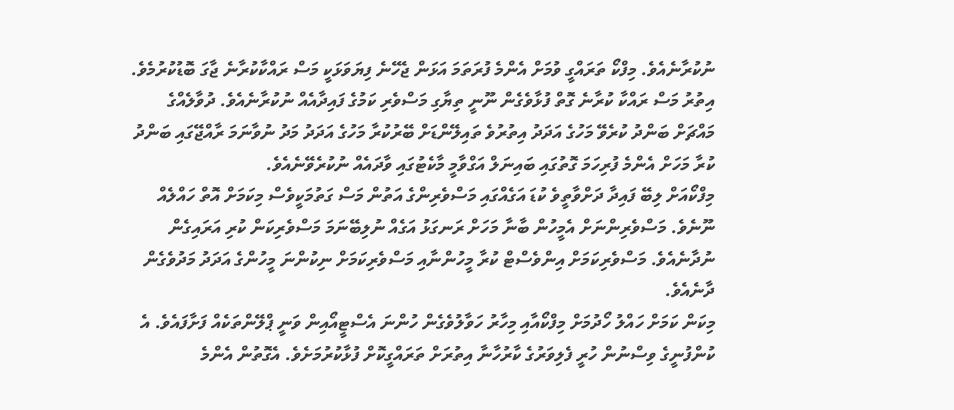ނުކުރާނެއެވެ. މިފްކޯ ތަރައްގީ ވުމަށް އެންމެ ފުރަތަމަ އަޅަން ޖެހޭނެ ފިޔަވަޅަކީ މަސް ރައްކާކުރާނެ ޖާގަ ބޮޑުކުރުމެވެ.
އިތުރު މަސް ރައްކާ ކުރާނެ ގޮތް ފުޅާވެގެން ނޫނީ ތިޔާގި މަސްވެރި ކަމުގެ ފައިދާއެއް ނުކުރާނެއެވެ. ދުވާލެއްގެ މައްޗަށް ބަންދު ކުރެވޭ މަހުގެ އަދަދު އިތުރުވެ ތައިލޭންޑަށް ބޭރުކުރާ މަހުގެ އަދަދު މަދު ނުވާނަމަ ރާއްޖޭގައި ބަންދު ކުރާ މަހަށް އެންމެ ފުރިހަމަ ގޮތުގައި ބައިނަލް އަގްވާމީ މާކެޓުގައި ވާދައެއް ނުކުރެވޭނެއެވެ.
މިފްކޯއަށް ލިބޭ ފައިދާ ދަށްވާތީވެ ކުޑަ އަގެއްގައި މަސްވެރިންގެ އަތުން މަސް ގަތުމަކީވެސް މިކަމަށް އޮތް ހައްލެއް ނޫނެވެ. މަސްވެރިންނަށް އެމީހުން ބާނާ މަހަށް ރަނގަޅު އަގެއް ނުލިބޭނަމަ މަސްވެރިކަން ކުރި އަރައިގެން ނުދާނެއެވެ. މަސްވެރިކަމަށް އިންވެސްޓް ކުރާ މީހުންނާއި މަސްވެރިކަމަށް ނިކުންނަ މީހުންގެ އަދަދު މަދުވެގެން ދާނެއެވެ.
މިކަން ކަމަށް ހައްލު ހޯދުމަށް މިފްކޯއާއި މިހާރު ހަވާލުވެގެން ހުންނަ އެސްޓީއޯއިން ވަނީ ޕްލޭންތަކެއް ފަށާފައެވެ. އެ ކުންފުނީގެ ވިސްނުން ހުރީ ފެލިވަރުގެ ކާރުހާނާ އިތުރަށް ތަރައްގީކޮށް ފުޅާކުރުމަށެވެ. އެގޮތުން އެންމެ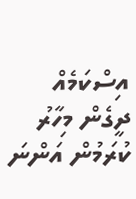އިސްކަމެއް ދީގެން މިހާރު ކުރަމުން އަންނަ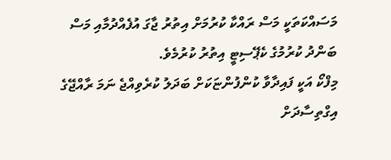މަސައްކަތަކީ މަސް ރައްކާ ކުރުމަށް އިތުރު ޖާގަ އުފެއްދުމާއި މަސް ބަންދު ކުރުމުގެ ކެޕޭސިޓީ އިތުރު ކުރުމެވެ.
މިފްކޯ އަކީ ފައިދާވާ ކުންފުންޏަކަށް ބަދަލު ކުރެވިއްޖެ ނަމަ ރާއްޖޭގެ އިގްތިސާދަށް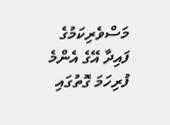މަސްވެރިކަމުގެ ފައިދާ އޭގެ އެންމެ ފުރިހަމަ ގޮތުގައި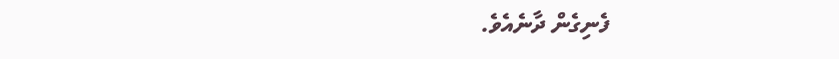ފެނިގެން ދާނެއެވެ.